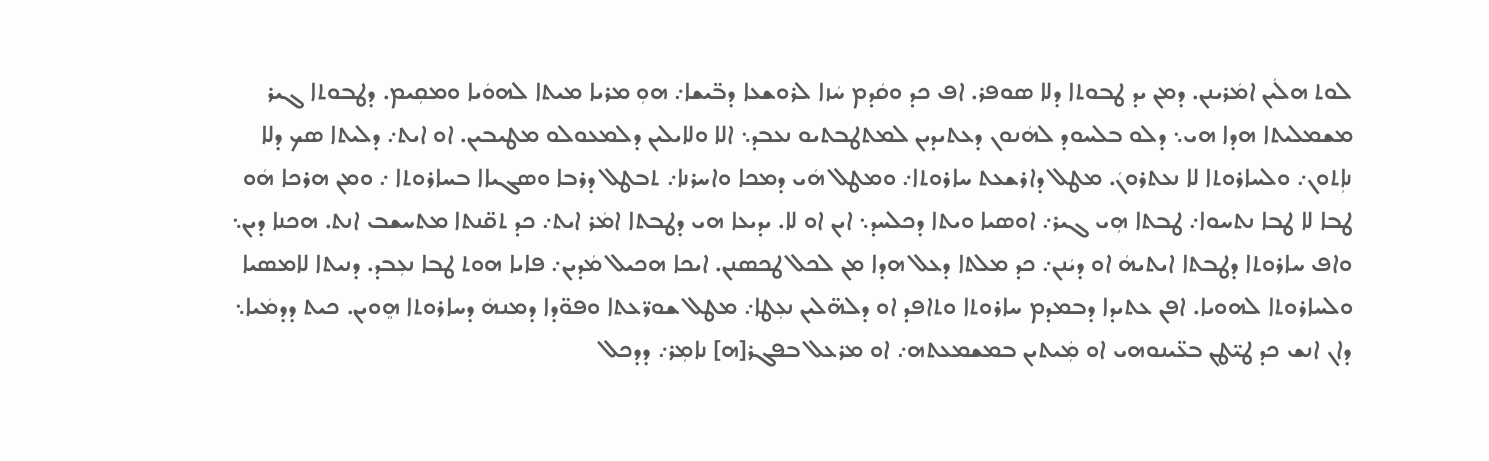ܠܘܬ ܗܠܿܝܢ ܐܡܿܪܝܢܢ. ܕܡܢ ܝܕ ܛܒܘܬܐ ܕܠܐ ܣܘܦܪ. ܐܦ ܟܕ ܘܩܿܕܡ ܚܿܙܐ ܠܪܘܫܥܐ ܕܒ̈ܝܫܐ܇ ܗܘܼ ܡܪܝܐ ܡܝܬܐ ܠܗܘܿܝܐ ܘܡܩܼܝܡ. ܕܛܒܘܬܐ ܓܝܪ ܡܫܡܠܝܬܐ ܗܕܐ ܗܝ܆ ܕܠܘ ܒܠܚܘܕ ܠܗܿܢܘܢ ܕܥܬܝܕܝܢ ܠܡܬܛܒܬܝܘ ܢܥܒܕ܆ ܐܠܐ ܘܠܐܝܠܝܢ ܕܠܡܥܘܠܘ ܡܛܝܒܝܢ. ܐܘ ܐܝܬ܇ ܕܠܝܬܐ ܣܟ ܕܠܐ ܢܐܼܬܘܢ܇ ܘܠܚܐܪܘܬܐ ܠܐ ܢܥܬܪܘܢܿ. ܡܛܠ ܕܐܪܫܥܬ ܚܐܪܘܬܐ܇ ܘܡܛܠ ܗܿܝ ܕܡܟܐ ܘܐܚܪܢܐ܇ ܬܒܛܠ ܕܪܒܐ ܘܣܓܝܐܐ ܒܚܐܪܘܬܐ ܇ ܘܡܢ ܗܪܟܐ ܗܿܘ ܛܒܐ ܠܐ ܛܒܐ ܢܬܚܘܐ܇ ܛܒܬܐ ܗܼܝ ܓܝܪ܇ ܐܘܣܝܐ ܘܝܬܐ ܕܟܠܚܕ܆ ܐܝܢ ܐܘ ܠܐ. ܝܕܝܥܐ ܗܝ ܕܛܒܬܐ ܐܡܿܪ ܐܝܬ܇ ܟܕ ܬܩ̈ܢܬܐ ܡܬܚܫܒ ܐܢܬ. ܗܟܢܐ ܕܝܢ܆ ܘܐܦ ܚܐܪܘܬܐ ܕܛܒܬܐ ܐܝܬܝܗܿ ܐܘ ܕܝܿܢܢ܇ ܟܕ ܡܠܬܐ ܕܥܠ ܗܕܐ ܡܢ ܠܟܠ ܛܟܣܢܢ. ܐܝܟܐ ܗܟܝܠ ܡܿܕܝܢ܇ ܦܐܝܐ ܗܘܬ ܛܒܐ ܢܥܼܒܕ. ܕܢܝܬܐ ܠܐܡܣܝܐ ܘܠܚܐܪܘܬܐ ܠܗܘܝܐ. ܐܦܢ ܥܬܝܕܐ ܕܒܡܕܡ ܚܐܪܘܬܐ ܘܬܐܦܕ ܐܘ ܕܠܗ̈ܠܝܢ ܢܥܼܛܐ܇ ܡܛܠ ܫܘܪ̈ܥܬܐ ܘܦܘ̈ܕܐ ܕܡܢܗܿ ܕܚܐܪܘܬܐ ܗܸܘܝܢ. ܟܝܬ ܕܕܡܿܝܐ܆ ܕܐܢ ܐܢܫ ܟܕ ܛܝ̈ܛܢ ܒܥ̈ܝܢܘܗܝ ܐܘ ܡܲܝܬܝܢ ܒܡܫܡܥܬܗ܇ ܐܘ ܡܪܥܠ ܒܦܓܪ[ܗ] ܢܐܡܼܪ܇ ܕܕܟܠ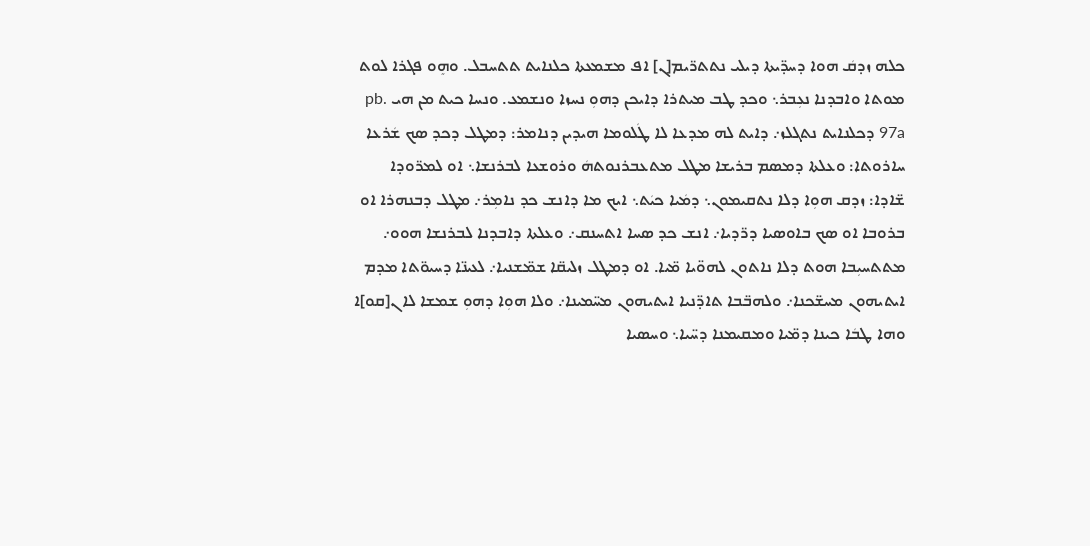ܟܠܗ ܙܕܩܿ ܗܘܐ ܕܚܕ̈ܝܬܐ ܕܝܠܝ ܢܬܬܪ̈ܝܡ[ܢ] ܐܦ ܡܫܡܥܬܐ ܟܠܢܐܝܬ ܬܬܚܒܠ. ܘܗܸܘ ܦܓܪܐ ܠܘܬ ܡܘܬܐ ܘܐܒܕܢܐ ܢܥܼܒܪ܆ ܘܟܕ ܛܒ ܡܝܬܪܐ ܕܐܝܟܢ ܕܗܘܼ ܢܚܙܐ ܘܢܫܡܥ. ܘܢܚܐ ܟܝܬ ܡܢ ܗܝ pb. 97a ܕܟܠܢܐܝܬ ܢܬܓܠܙ܇ ܕܐܝܬ ܠܗ ܡܕܥܐ ܠܐ ܛܿܠܘܡܐ ܗܝܕܝܢ ܕܢܐܡܪ: ܕܡܛܠ ܕܟܕ ܣܟ ܫܿܪܥܐ ܚܐܪܘܬܐ: ܘܥܠܬܐ ܕܡܣܡ ܒܪܝܫܐ ܡܛܠ ܡܬܥܒܪܢܘܬܗܿ ܘܪܘܫܥܐ ܠܒܪܢܫܐ܆ ܐܘ ܠܡܪ̈ܘܕܐ ܫ̈ܐܕܐ: ܙܕܩ ܗܘܼܐ ܕܠܐ ܢܬܩܝܡܘܢ܆ ܕܡܿܝܐ ܟܝܿܬ܆ ܐܝܟ ܡܐ ܕܐܢܫ ܟܕ ܢܐܡܼܪ܇ ܡܛܠ ܕܒܢܗܪܐ ܐܘ ܒܪܘܒܐ ܐܘ ܣܟ ܒܐܘܣܝܐ ܕܪ̈ܕܝܐ܇ ܐܢܫ ܟܕ ܣܚܐ ܐܬܚܢܩ܇ ܘܥܠܬܐ ܕܐܒܕܢܐ ܠܒܪܢܫܐ ܗܘܘ܇ ܡܬܬܚܝܼܒܐ ܗܘܬ ܕܠܐ ܢܐܬܘܢ ܠܗܘ̈ܝܐ ܡ̈ܝܐ. ܐܘ ܕܡܛܠ ܙܠܝܩ̈ܐ ܫܡ̈ܫܢܝܐ܇ ܠܥܝܢ̈ܐ ܕܚܝܘ̈ܬܐ ܡܕܡ ܐܝܬܝܗܘܢ ܡܚܫ̈ܟܢܐ܇ ܘܠܗܒ̈ܒܐ ܬܐܕ̈ܢܝܐ ܐܝܬܝܗܘܢ ܡܚ̈ܡܝܢܐ܇ ܘܠܐ ܗܘܼܐ ܕܗܘܼ ܫܡܫܐ ܠܐ ܢ[ܩܘ]ܐ ܘܗܐ ܛܒܿܐ ܟܝܢܐ ܕܡ̈ܝܐ ܘܡܩܝܡܢܐ ܕܚ̈ܝܐ܆ ܘܚܣܝܐ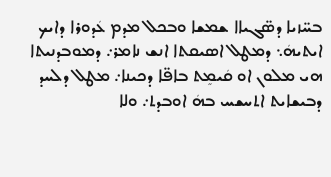ܒܚ̈ܙܝܐ ܕܣ̈ܓܝܐܐ ܫܡܫܐ ܘܒܟܠ ܡܕܡ ܥܿܕܘܪܐ ܕܐܝܟ ܐܝܬܝܗܿ܆ ܕܡܛܠ ܐܣܝܩܬܐ ܐܢܫ ܢܐܡܪ܇ ܕܡܘܒܕܢܝܬܐ ܗܝ ܡܠܘܢ ܐܘ ܩܿܝܡܸܬ ܒܐܦ̈ܐ ܕܟܝܢܐ܇ ܡܛܠ ܕܠܚܕ ܕܒܝܫܐܝܬ ܐܬܚܫܚ ܒܗܿ ܐܘܒܕܬ܇ ܘܠܐ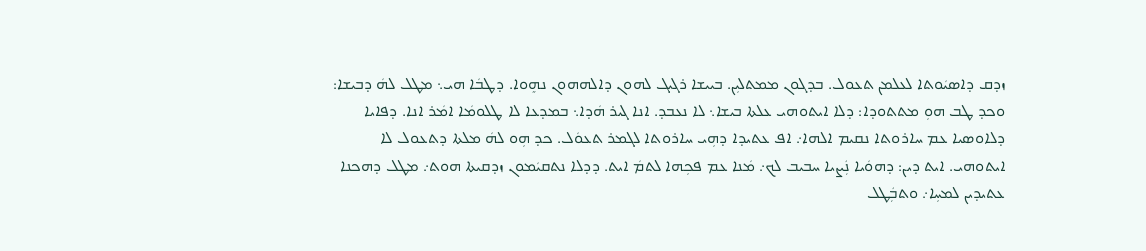ܙܕܩ ܕܐܣܝܿܘܬܐ ܠܥܠܡܢ ܬܥܘܠ. ܒܕܓܘܢ ܡܡܬܠܝܼܢ. ܒܝܝܫܐ ܪܓܝܓ ܠܗܘܢ ܕܐܠܗܗܘܢ ܢܗܸܘܐ. ܕܛܒܿܐ ܗܝ܆ ܡܛܠ ܠܗܿ ܕܒܝܫܐ: ܘܟܕ ܛܒ ܗܘܼ ܡܬܬܘܕܐ: ܕܠܐ ܐܝܬܘܗܝ ܥܠܬܐ ܒܝܫܐ܆ ܠܐ ܢܥܒܕ. ܐܢܐ ܓܝܪ ܗܿܕܐ܆ ܒܡܕܥܐ ܠܐ ܛܠܘܡܿܐ ܐܡܿܪ ܐܢܐ. ܕܦܐܝܐ ܕܠܐܘܣܝܐ ܥܡ ܚܐܪܘܬܐ ܢܩܝܡ ܐܠܗܐ܇ ܐܦ ܥܬܝܕܐ ܕܗܼܝ ܚܐܪܘܬܐ ܠܓܡܪ ܬܥܘܿܠ. ܟܕ ܗܼܘ ܠܗܿ ܡܠܬܐ ܕܬܥܘܠ ܠܐ ܐܝܬܘܗܝ. ܐܝܬ ܕܝܢ: ܕܗܘܿܝܐ ܢܲܨܝܐ ܚܒܝܒ ܠܟ܇ ܡܿܢܐ ܥܡ ܦܟܼܗܐ ܠܬܡܿ ܐܝܬ. ܕܕܠܐ ܢܬܩܝܿܡܘܢ ܙܕܩܝܬܐ ܗܘܬ܇ ܡܛܠ ܕܗܟܢܐ ܥܬܝܕܝܢ ܠܡܚܼܐ܇ ܘܬܒܲܛܠ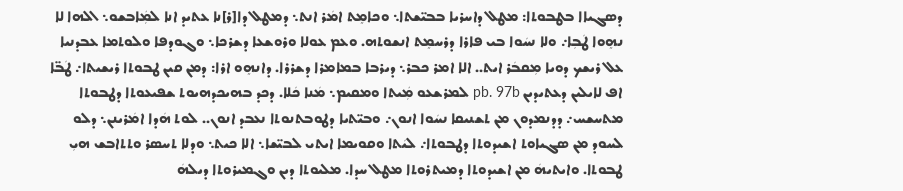ܕܣܓܝܐܐ ܒܛܒܘܬܐ: ܡܛܠ ܕܐܚܪܝܐ ܒܒܝ̈ܫܬܐ܆ ܘܟܐܡܸܬ ܐܡܿܪ ܐܢܬ܆ ܕܡܛܠ ܕܐ[ܪ]ܢܐ ܥܬܝܕ ܐܢܐ ܠܡܲܐܒܫܘ܆ ܐܠܗܐ ܠܐ ܢܗܸܘܐ ܛܿܒܼܐ܇ ܘܠܐ ܢܚܿܘܐ ܒܝ ܦܐܪܐ ܕܪܚܡܸܬ ܐܢܫܘܬܗ. ܘܥܡ ܥܘܠܐ ܘܪܘܫܥܐ ܕܫܪܟܐ܆ ܘܓܘܕܦܐ ܘܠܘܬܡܐ ܥܒܕܢܝܐ ܥܠ ܪܝܫܟ ܕܘܝܐ ܡܼܩܒܿܪ ܐܝܬ.. ܐܠܐ ܐܡܪ ܟܒܪ܆ ܕܝܪܒܐ ܒܡܐܡܪܐ ܕܫܪܪܐ. ܕܐܢܗܸܘ ܐܪܐ: ܕܡܢ ܩܝܢ ܛܒܘܬܐ ܪܝܫܝܬܐ܇ ܛܿܒ̈ܐ ܐܦ ܠܐܝܠܝܢ ܕܥܬܝܕܝܢ pb. 97b ܠܡܪܫܥܘ ܡܲܝܬܐ ܘܡܩܝܡ܆ ܡܿܢܐ ܟܿܠܐ. ܕܟܕ ܒܗܝܟܕܗܝܘܬ ܫܦܝܥܘܬܐ ܕܛܒܘܬܐ ܡܬܚܫܚ܇ ܕܕܢܡܕܘܢ ܡܢ ܬܫܢܝܩܐ ܢܚܿܘܐ ܐܢܘܢ܇ ܘܒܝ̈ܬܝܐ ܕܛܘܒܬܢܘܬܐ ܢܥܒܕ ܐܢܘܢ.. ܠܘܬ ܗܿܕܐ ܐܡܿܪܝܢܢ܆ ܕܠܘ ܠܚܘܕ ܡܢ ܣܓܝܐܘܬ ܐܫܝܕܘܬܐ ܕܛܒܘܬܐ܇ ܠܝܿܬܐ ܘܩܘܝܡܐ ܐܝܬܝ ܠܒܝ̈ܫܐ܆ ܐܠܐ ܟܝܬ܆ ܘܕܠܐ ܬܚܣܪ ܘܬܬܐܒܫ ܗܝܼ ܛܒܘܬܐ. ܘܐܝܬܝܗܿ ܡܢ ܐܫܝܕܘܬܐ ܕܡܝܬܪܘܬܐ ܡܛܠ ܚܕܐ. ܡܠܝܘܬܐ ܕܝܢ ܘܓܡܝܪܘܬܐ ܕܝܠܗܿ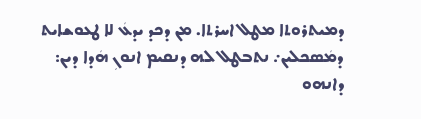ܕܡܝܬܪܘܬܐ ܡܛܠ ܐܚܪܬܐ. ܡܢ ܕܟܕ ܝܕܥܿ ܠܐ ܛܥܘܫܐܝܬ ܕܡܿܣܟܠܝܢ܇ ܢܬܒܛܠ ܠܗ ܕܢܩܝܡ ܐܢܘܢܼ ܗܿܕܐ ܕܝܢ: ܕܐܢܗܘ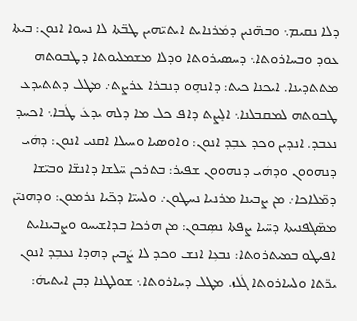ܕܠܐ ܢܩܝܡ܆ ܘܒܗ̈ܢܝܢ ܕܡܿܪܢܐܝܬ ܐܝܬܝ̈ܗܝܢ ܛܒ̈ܬܐ ܠܐ ܢܚܘܐ ܐܢܘܢ: ܒܝܬܐ ܥܘܕ ܘܒܚܐܪܘܬܐ܆ ܕܚܣܝܪܘܬܐ ܘܕܠܐ ܡܫܡܠܝܘܬܐ ܕܛܒܘܬܗ ܡܬܬܕܝܢܐ. ܐܝܟܢܐ ܟܝܬ: ܕܐܢܗܸܘ ܕܢܒܪܐ ܥܪܨܬ܇ ܡܛܠ ܕܬܬܝܕܥ ܛܒܘܬܗ ܠܡܩܒܠܢܐ܆ ܐܠܸܨܬ ܕܐܦ ܟܠ ܡܐ ܕܠܗ ܝܕܥܿ ܛܿܒܐ܆ ܐܟܚܕ ܢܥܒܕ. ܐܢܕܝܢ ܘܟܕ ܥܒܼܕ ܐܢܘܢ: ܘܐܘܣܝܐ ܘܚܝܠܐ ܐܩܢܝ ܐܢܘܢ: ܕܗܿܝ ܕܢܗܘܘܢ ܘܕܗܿܝ ܕܢܗܘܘܢ ܫܦܝܪ: ܒܬܪܟܢ ܚ̈ܠܫܐ ܕܐܢܫ̈ܐ ܘܒܝ̈ܫܐ ܕܡ̈ܠܐܟܐ܇ ܡܢ ܨܒܝܢܐ ܡܪܢܝܐ ܢܚܛܘܢ܇ ܘܠܚܝ̈ܐ ܕܟ̈ܝܐ ܢܪܡܘܢ: ܘܕܗܢܝ̈ܢ ܡܣ̈ܓܦܢܝܬܐ ܕܚ̈ܝܐ ܨܦܬܐ ܢܣܼܒܘܢ: ܡܢ ܗܪܟܐ ܒܕܐܫܝܚܘ ܘܨܒܝܢܐܝܬ ܐܦܝܛܘ ܒܡܝܬܪܘܬܐ: ܢܒܥܼܐ ܐܢܫ ܘܟܕ ܠܐ ܨܿܒܝܢ ܕܗܕܐ ܢܥܒܼܕ ܐܢܘܢ ܝܪ̈ܬܐ ܘܠܚܐܪܘܬܐ ܓܿܠܙ. ܡܛܠ ܕܚܐܪܘܬܐ܆ ܫܘܠܛܢܐ ܕܒܢ ܐܝܬܝܗܿ: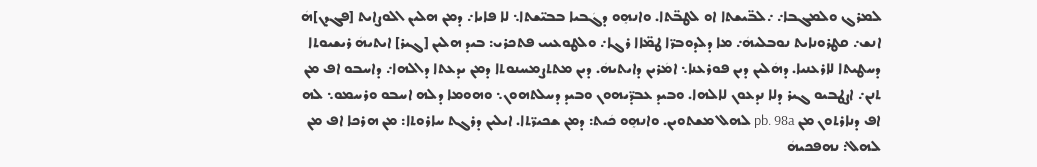ܠܡܪܓ ܘܠܡܓܒܐ܇ ܇ܠܒ̈ܝܫܬܐ ܐܘ ܠܛܒ̈ܬܐ. ܘܐܢܗܸܘ ܕܓܿܒܝܐ ܒܒܝ̈ܫܬܐ܆ ܠܐ ܦܐܝܐ܇ ܕܡܢ ܗܠܝܢ ܐܠܘܨܐܝܬ [ܦܓܕܢ]ܗܿ ܐܢܫ܇ ܩܛܪܘܢܐܝܬ ܢܘܒܠܝܗܿ܇ ܡܐ ܕܠܕܘܒܪ̈ܐ ܛܡ̈ܐܐ ܪܓܐ܇ ܘܠܛܘܥܝܝ ܦܬܟܪܝ: ܒܝܕ ܗܠܝܢ [ܓܝܪ] ܐܝܬܝܗܿ ܪܝܫܝܘܬܐ ܕܚܛܝܬܐ ܠܐܪܥܢܝܐ. ܕܗܿܠܝܢ ܕܝܢ ܦܘܪܥܢܐ܆ ܐܡܿܪܝܢ ܕܐܝܬܝܗܿ. ܕܝܢ ܡܬܬܨܡܚܢܘܬܐ ܕܡܢ ܝܕܥܬܐ ܕܐܠܗܐ܇ ܕܐܚܒܘ ܐܦ ܡܢ ܬܢܢ܇ ܐܨܛܒܝܘ ܓܝܪ ܕܠܐ ܢܕܥܘܢ ܠܐܠܗܐ. ܘܒܝܕ ܥܒܕ̈ܝܗܘܢ ܘܒܝܕ ܕܚܠܬܗܘܢ܆ ܘܗܘܡܐ ܕܠܗ ܐܚܒܘ ܘܪܚܡܘ܆ ܠܗ ܐܦ ܕܢܐܪܬܘܢ ܡܢ pb. 98a ܠܗܠ ܡܫܬܘܝܢ. ܘܐܢܗܸܘ ܟܿܝܬ: ܕܡܢ ܫܟܝܪ̈ܬܐ. ܐܝܠܝܢ ܕܪܓܬ ܚܐܪܘܬܐ: ܡܢ ܗܪܟܐ ܐܦ ܡܢ ܠܗܠ: ܢܗܦܟܝܗܿ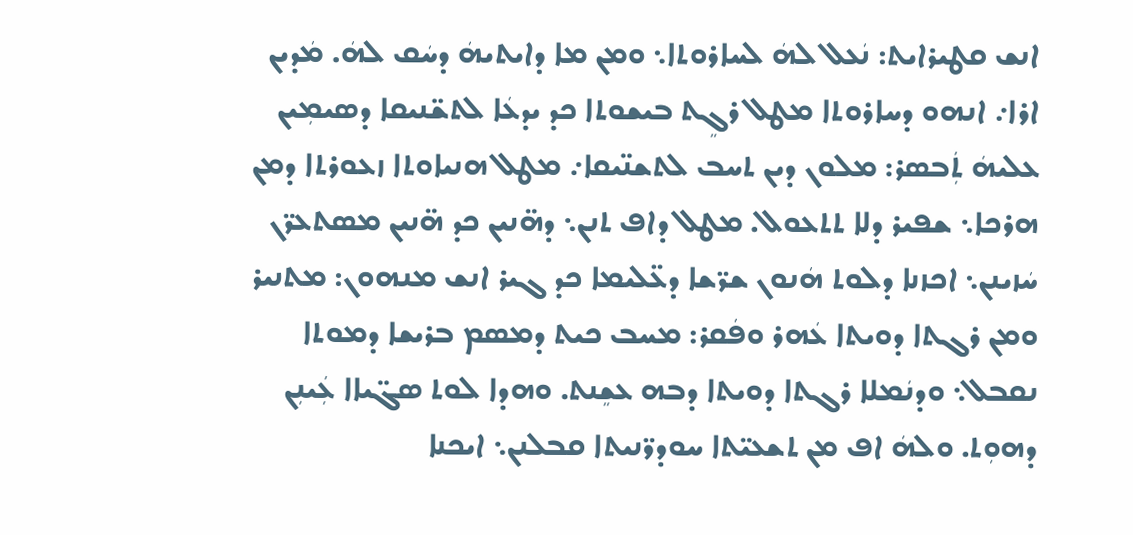ܐܢܫ ܩܛܝܪܐܝܬ: ܢܿܥܠ ܠܗܿ ܠܚܐܪܘܬܐ܆ ܘܡܢ ܡܐ ܕܐܝܬܝܗܿ ܕܚܿܩ ܠܗܿ. ܡܿܕܝܢ ܐܪܐ܇ ܐܢܗܘ ܕܚܐܪܘܬܐ ܡܛܠ ܪܓܸܬ ܒܝܫܘܬܐ ܟܕ ܝܕܥܿܐ ܠܬܫ̈ܢܝܩܐ ܕܣܝܡܼܝܢ ܥܠܝܗܿ ܬܲܒܣܪ: ܡܠܘܢ ܕܝܢ ܬܚܒ ܠܬܫܢ̈ܝܩܐ܇ ܡܛܠ ܗܢܝܐܘܬܐ ܙܥܘܪܬܐ ܕܡܢ ܗܪܟܐ܆ ܫܦܝܪ ܕܠܐ ܬܬܥܘܠ. ܡܛܠ ܕܐܦ ܬܢܢ܆ ܕܗ̈ܢܝܢ ܟܕ ܗ̈ܢܝܢ ܡܣܬܥܪ̈ܢ ܚܿܙܝܢܢ܆ ܐܟܙܢܐ ܕܠܘܬ ܗܿܢܘܢ ܫܪ̈ܫܐ ܕܥ̈ܠܝܡܐ ܟܕ ܓܝܪ ܐܢܫ ܡܢܗܘܢ: ܡܬܢܝܪ ܘܡܢ ܪܓܬܐ ܕܘܝܬܐ ܥܿܗܪ ܘܦܿܩܪ: ܡܚܒ ܟܝܬ ܕܡܣܡ ܒܪܝܫܐ ܕܡܘܬܐ ܢܩܒܠ܆ ܘܕܢܿܡܠܐ ܪܓܬܐ ܕܘܝܬܐ ܕܒܗ ܥܫܸܢܬ. ܘܗܕܐ ܠܘܬ ܣܓ̈ܝܐܐ ܥܲܝܢܼܢ ܕܗܘܼܬ. ܘܠܗܿ ܐܦ ܡܢ ܬܫܥܝ̈ܬܐ ܚܘܕܪ̈ܢܝܬܐ ܩܒܠܢܢ܆ ܐܝܟܢܐ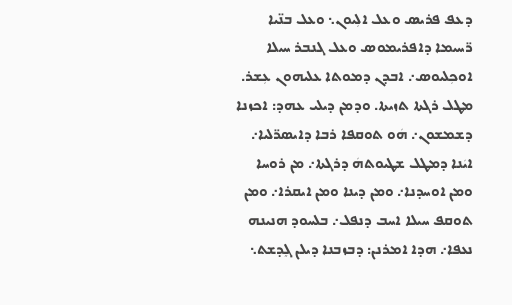ܕܥܦ ܦܪܝܣ ܘܥܠ ܐܠܼܝܘܢ܆ ܘܥܠ ܒܢ̈ܝܐ ܪ̈ܚܝܡܐ ܕܐܦܪܝܡܘܣ ܘܥܠ ܓܢܒܪ ܚܝܠܐ ܐܘܟܼܠܝܘܣ܇ ܐܒܕܢ ܕܡܘܬܐ ܥܠܝܗܘܢ ܥܼܫܪ. ܡܛܠ ܪܓܬܐ ܬܙܝܬܐ. ܘܕܡܢ ܕܝܠܝ ܥܗܕ: ܐܟܙܢܐ ܕܫܡܫܘܢ܇ ܗܿܘ ܬܘܩܦܐ ܪܒܐ ܕܐܝܣܪ̈ܠܝܐ܇ ܐܝܿܢܐ ܕܡܛܠ ܫܛܝܘܬܗܿ ܕܪܓܬܐ܇ ܡܢ ܪܘܚܐ ܘܡܢ ܐܘܚܕܢܐ܇ ܘܡܢ ܕܝܢܐ ܘܡܢ ܐܝܩܪܐ܇ ܘܡܢ ܬܘܩܦ ܚܝܠܐ ܐܚܒ ܕܢܦܠ܇ ܒܠܚܘܕ ܗܢܝܢܗ ܢܥܦܐ܇ ܗܕܐ ܐܡܪܢܢ: ܕܒܙܒܢܐ ܕܝܠܢ ܓܸܕܫܬ܆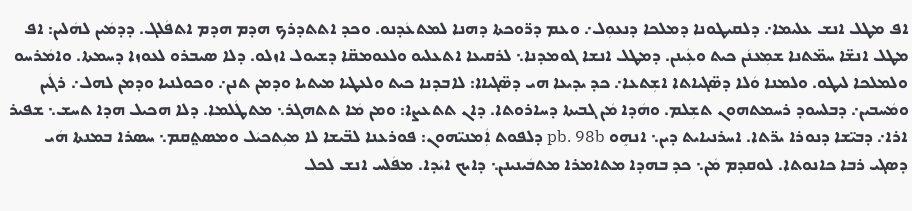ܐܦ ܡܛܠ ܐܢܫ ܥܠܝܡܐ܇ ܕܠܩܝܛܘܢܐ ܕܡܠܟܐ ܕܢܥܘܼܠ܇ ܘܥܡ ܕܪ̈ܘܟܬܐ ܕܗܢܐ ܠܡܬܥܿܕܢܘ. ܘܟܕ ܐܬܬܕܪܟ ܗܕܡ ܗܕܡ ܐܬܦܿܠܓ. ܕܕܡܿܝܢ ܠܗܿܠܝܢ: ܐܦ ܡܛܠ ܐܢܫ̈ܐ ܚܡ̈ܬܢܐ ܫܡܼܥܢܿܢ ܟܝܬ ܘܥܲܝܢܢ. ܕܡܛܠ ܐܢܫܐ ܓܘܡܕܢܐ܆ ܠܪܩܝܥܐ ܐܬܥܠܝܘ ܘܠܥܘܡܩ̈ܐ ܕܫܝܘܠ ܐܙܠܘ. ܕܠܐ ܣܝܒܪܘ ܠܥܘܙܐ ܕܚܡܬܐ. ܘܐܡܿܪܚܘ ܘܠܡܠܟܐ ܠܝܛܘ. ܘܠܡܢܐ ܘܿܠܐ ܕܣ̈ܓܝܐܬܐ ܐܫܼܬܥܐ܇ ܟܕ ܝܕܝܥܐ ܗܝ ܕܣ̈ܓܝܐܐ: ܠܐܒܕܢܐ ܟܝܬ ܘܠܥܛܝܐ ܡܝܬܝܐ ܘܕܡܢ ܬܢܢ܇ ܘܟܘܠܢܝܐ ܘܕܡܢ ܠܗܠ܇ ܪܓܿܝܢ ܘܡܿܚܒܝܢ܇ ܕܒܠܚܘܕ ܪܚܡܬܗܘܢ ܬܫܼܠܡ. ܘܗܿܕܐ ܡܿܢ ܓܒܝܬܐ ܕܚܐܪܘܬܐ. ܕܐܢ ܬܬܥܨܐ: ܘܡܢ ܡܿܐ ܬܬܗܓܪ܆ ܡܬܛܿܠܡܐ. ܕܠܐ ܗܟܝܠ ܗܕܐ ܬܚܫ܆ ܫܦܝܪ ܐܪܐ܇ ܕܒܝ̈ܫܐ ܕܢܘܪܐ ܝܪ̈ܬܐ. ܐܚܪܢܝܐܝܬ ܕܝܢ܆ ܐܢܗܸܘ pb. 98b ܕܠܦܘܬ ܐܲܡܢܝ̈ܗܘܢ: ܦܘܪܥܢܐ ܠܒ̈ܝܫܐ ܠܐ ܡܝܼܬܟܝܿܠ ܘܡܣܬ݀ܩܡ܆ ܚܣܪܐ ܒܡܢܬܐ ܗܿܝ ܕܣܓܝ ܪܒܐ ܟܐܢܘܬܐ. ܠܘܩܕܡ ܡܿܢ܆ ܟܕ ܒܗܕܐ ܡܬܐܡܪܐ ܡܬܒܿܝܢܝܢܢ܆ ܕܐܝܟ ܐܝܿܕܐ. ܡܦܿܠܚ ܐܢܫ ܠܟܠ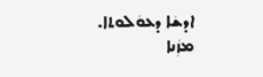ܐܕܫܿܐ ܕܥܘܿܠܘܬܐ. ܡܙܲܢܐ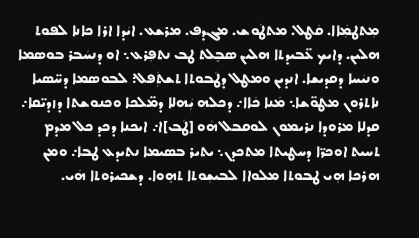ܡܼܬܛܡܲܐܐ. ܩܿܛܠ. ܡܬܛܿܘܫ. ܡܓܕܦ. ܡܪܫܥ. ܐܝܿܕܐ ܐܪܐ ܟܐܢܐ ܠܦܘܬ ܗܠܝܢ. ܕܐܝܟ ܥ̈ܒܝܕܬܐ ܗܠܝܢ ܣܒܸܠܬ ܛܒ ܢܬܦܼܪܥ܆ ܐܘ ܕܢܚܿܒܪ ܒܘܣܡܐ ܘܢܝܿܚܐ ܕܩܕܝܫܐ. ܐܢܕܝܢ ܘܡܛܠ ܕܛܿܒܘܬܐ ܬܫܬܲܦܠ: ܠܒܘܣܡܐ ܕܚ̈ܣܝܐ ܢܐܬܪܘܢ ܡܛܘ̈ܫܐ܆ ܡܿܢܐ ܟܿܐܐ܇ ܕܟܠܗ ܝܲܗܠܐ ܕܡ̈ܠܟܐ ܘܟܢܘܫܬܐ ܕܙܕܝ̈ܩܐ܇ ܩܕܠܐ ܡܪܘܕܐ ܢܪܝܡܘܢ ܠܘܩܒܠ ܗܿܘ [ܛܿܒ]ܐ܇ ܐܝܟܢܐ ܕܟܕ ܟܠ ܡܕܡ ܬܚܝܬ ܐܘܟܪ̈ܐ ܕܚܛܝܬܐ ܡܬܟܕܢ܆ ܝܬܝܪ ܒܣܝܡܐ ܢܬܝܕܥ ܛܒܐ܇ ܘܡܢ ܗܪܟܐ ܗܼܝ ܛܒܘܬܐ ܡܠܘܐܐ ܠܒܝܫܼܘܬܐ ܬܗܸܘܐ. ܕܫܟܝܪܘܬܐ ܗܿܝ.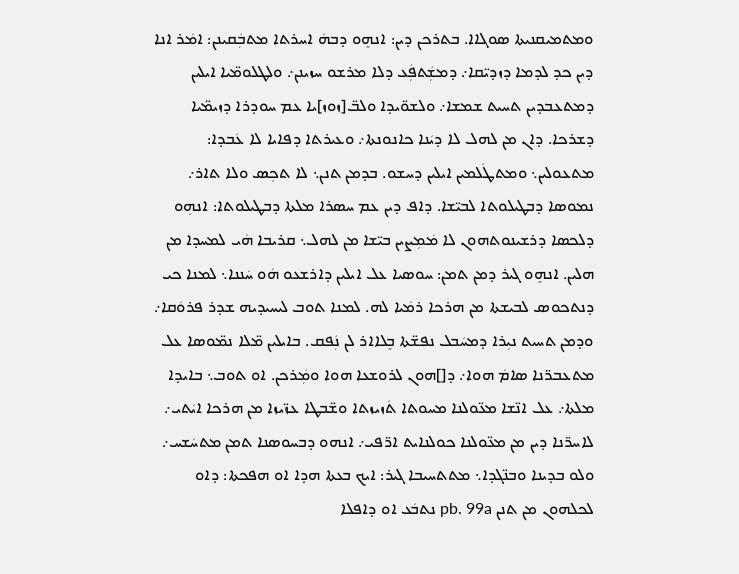ܘܡܬܡܝܩܢܝܬܐ ܣܘܓܐܐ. ܒܬܪܟܢ ܕܝܢ: ܐܢܗܸܘ ܕܒܗܿ ܐܚܪܬܐ ܡܬܒܲܩܝܢܢ: ܐܡܿܪ ܐܢܐ ܕܝܢ ܟܕ ܠܕܡܐ ܕܙܕܝ̈ܩܐ܇ ܕܡܫܲܬܦܲܥ ܕܠܐ ܡܪܫܘ ܚܙܝܢܢ܇ ܘܠܛܠܘܡ̈ܝܐ ܐܝܠܝܢ ܕܡܬܥܒܕܝܢ ܬܚܝܬ ܫܡܫܐ܇ ܘܠܫܘ̈ܝܕܐ ܘܠܒ̈[ܙܘܙ]ܝܐ ܥܡ ܚܘܕܪܐ ܕܙܝܡ̈ܝܐ ܕܫܪܟܐ. ܕܐܢ ܡܢ ܠܗܠ ܠܐ ܕܝܿܢܐ ܟܐܢܘܢܬܐ܇ ܘܥܝܪܬܐ ܕܦܐܝܐ ܠܐ ܥܿܒܕܐ: ܡܬܥܘܠܝܢ܆ ܘܡܬܛܿܠܡܝܢ ܐܝܠܝܢ ܕܚܫܘ. ܒܕܡܢ ܬܢܢ܆ ܠܐ ܬܟܼܣ ܘܠܐ ܬܐܪ܇ ܢܡܘܣܐ ܕܒܛܝܠܘܬܐ ܠܒܝ̈ܫܐ. ܕܐܦ ܕܝܢ ܥܡ ܚܣܪܐ ܡܠܬܐ ܕܒܛܝܠܘܬܐ: ܐܢܗܼܘ ܕܠܟܣܐ ܕܪܫܝܢܘܬܗܘܢ ܠܐ ܡܿܡܼܨܝܢ ܒܝ̈ܫܐ ܡܢ ܠܗܠ܆ ܩܪܝܒܐ ܗܿܝ ܠܡܚܕܐ ܡܢ ܗܠܝܢ. ܐܢܗܸܘ ܓܝܪ ܕܡܢ ܬܡܢ: ܚܘܣܝܐ ܥܠ ܐܝܠܝܢ ܕܐܪܫܥܘ ܗܿܘ ܚܿܢܢܐ܆ ܠܡܢܐ ܟܝ ܕܢܬܟܘܣ ܠܒܝܫܬܐ ܡܢ ܗܪܟܐ ܪܡܿܝܐ ܠܗ. ܠܡܢܐ ܬܘܒ ܠܝܚܝܕܝܗ ܫܕܪ ܦܪܘܿܩܐ܇ ܘܕܡܢ ܬܚܝܬ ܢܝܼܪܐ ܕܡܚܿܒܠ ܢܦܫ̈ܬܐ ܒܸܠܐܐܪ ܠܢ ܢܲܦܩ. ܒܐܝܠܝܢ ܡ̈ܠܐ ܢܡ̈ܘܣܐ ܥܠ ܡܬܥܒܪ̈ܢܐ ܣܐܡܿ ܗܘܐ܇ ܕ[]ܗܘܢ ܠܪܘܫܥܐ ܗܘܐ ܘܡܲܪܟܢ. ܐܘ ܬܘܒ܆ ܒܐܝܕܐ ܡܠܬܐ܇ ܥܠ ܐܢ̈ܫܐ ܡܥ̈ܘܠܢܐ ܡܚܘܬܐ ܬܿܙܝܙܬܐ ܘܫ̈ܒܛܐ ܥܙ̈ܝܙܐ ܡܢ ܗܪܟܐ ܐܝܿܬܝ܇ ܠܐܚܪ̈ܢܐ ܕܝܢ ܡܢ ܡܥ̈ܘܠܢܐ ܟܘܠܢܐܝܬ ܐܪ̈ܦܝ܇ ܐܢܗܘ ܕܒܚܘܣܢܐ ܬܡܢ ܡܬܚܿܫܚ܇ ܘܠܘ ܒܕܝܢܐ ܘܒܢ̈ܓܕܐ܆ ܡܬܬܚܝܒܐ ܓܝܪ: ܐܝܟ ܒܥܬܐ ܗܕܐ ܐܘ ܗܦܟܬܐ: ܕܐܘ ܠܟܠܗܘܢ ܡܢ ܬܢܢ pb. 99a ܢܬܒܿܥ ܐܘ ܕܐܦܠܐ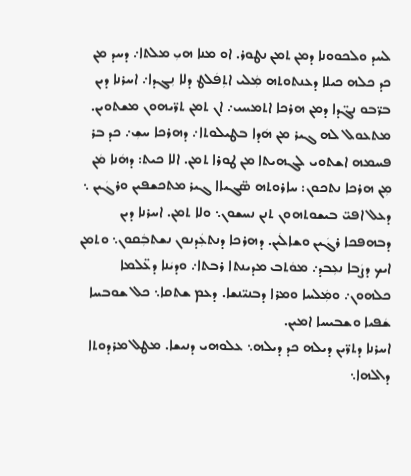ܠܚܕ ܘܠܟܘܘܢܐ ܕܡܢ ܬܡܢ ܢܛܘܪ. ܐܘ ܡܢܐ ܗܝܼ ܡܠܬܐ܇ ܕܚܕ ܡܢ ܟܕ ܟܠܗ ܟܝܠܐ ܕܥܢܬܘܬܗ ܡܲܠܝ ܐܬܼܦܿܠܛ ܕܠܐ ܢܼܓܕܐ܇ ܐܚܪܢܐ ܕܝܢ ܒܪ̈ܒܘ ܢܓ̈ܕܐ ܕܡܢ ܗܪܟܐ ܐܬܡܚܝ܇ ܐܢ ܬܡܢ ܬܪ̈ܝܗܘܢ ܡܫܬܘܝܢ. ܡܬܥܘܠ ܠܗ ܓܝܪ ܡܢ ܗܿܕܐ ܒܛܝܠܘܬܐ܇ ܕܗܪܟܐ ܚܫܼ܇ ܟܕ ܒܪ ܦܚܡܗ ܐܫܬܘܝ ܠܓܗܝܬܐ ܡܢ ܛܘܪܐ ܬܡܢ. ܐܠܐ ܟܝܬ: ܕܗܿܢܐ ܡܿܢ ܡܼܢ ܗܪܟܐ ܢܬܟܘܢ: ܚܐܪܘܬܗ ܣ̈ܓܝܐܐ ܓܝܪ ܡܬܟܫܦܝܢ ܘܪܓܿܝܢ ܆ ܕܥܠ ܐܦܝ̈ ܒܝܫܘܬܗܘܢ ܬܢܢ ܢܚܫܘܢ܆ ܘܠܐ ܬܡܢ. ܐܚܪܢܐ ܕܝܢ ܕܒܗܦܟܐ ܪܓܿܝܢ ܘܫܐܠܿܝܢ. ܕܗܪܟܐ ܕܢܬܥܲܕܢܘܢ ܢܫܬܒܲܩܘܢ܆ ܘܬܡܢ ܐܝܟ ܕܨܿܒܐ ܢܥܼܒܕ܇ ܡܘܿܬܒ ܡܕܝܢܬܐ ܪܒܬܐ܇ ܘܕܝܿܢܐ ܕܥ̈ܠܡܐ ܟܠܗܘܢ܇ ܘܡܲܠܚܐ ܘܡܪܐ ܕܒܢܝ̈ܢܫܐ. ܕܥܡ ܫܬܩܐ܆ ܟܠ ܫܘܒܚܐ ܫܿܦܝܐ ܘܫܒܝܚܐ ܐܡܝܢ.
ܐܚܪܢܐ ܕܬܪ̈ܝܢ ܕܝܠܗ ܟܕ ܕܝܠܗ܆ ܥܠܘܗܝ ܕܢܝܫܐ. ܡܛܠ ܡܪܕܘܬܐ ܕܐܠܗܐ܆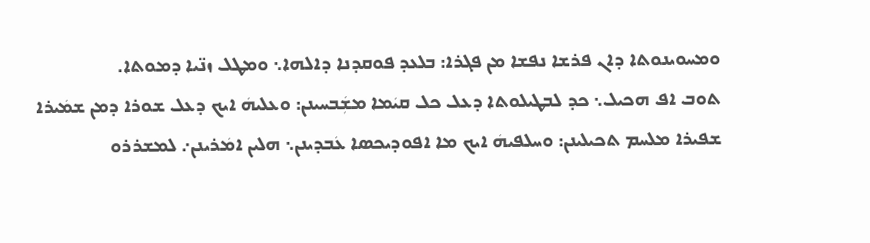ܘܡܚܘܝܢܘܬܐ ܕܐܢ ܦܪܫܐ ܢܦܫܐ ܡܢ ܦܓܪܐ: ܒܠܥܕ ܦܘܩܕܢܐ ܕܐܠܗܐ܆ ܘܡܛܠ ܙܢ̈ܝܐ ܕܡܘܬܐ.
ܬܘܒ ܐܦ ܗܟܝܠ܆ ܟܕ ܠܒܛܝܠܘܬܐ ܕܥܠ ܟܠ ܩܝܿܡܐ ܡܫܼܿܒܚܝܢܢ: ܘܥܠܝܗܿ ܐܝܟ ܕܥܠ ܫܘܪܐ ܕܡܢ ܫܡܿܝܪܐ ܫܦܝܪܐ ܡܠܚܡ ܬܟܝܠܝܢܢ: ܘܚܠܦܝܗܿ ܐܝܟ ܡܐ ܐܦܘܕܝܟܣܐ ܥܿܒܕܝܢܢ܆ ܗܠܝܢ ܐܡܿܪܝܢܢ܇ ܠܡܫܪܪܘ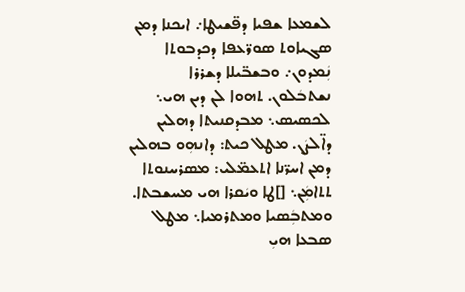ܠܫܡܥܐ ܫܦܝܐ ܕܦ̈ܫܝܛܐ܇ ܐܝܟܢܐ ܕܡܢ ܣܓܝܐܘܬ ܣܘܪ̈ܥܦܐ ܕܟܕܒܘܬܐ ܢܲܡܕܘܢ܇ ܘܒܫܒ̈ܝܠܐ ܕܫܪܪܐ ܢܫܬܒܿܠܘܢ. ܬܗܘܐ ܠܢ ܕܝܢ ܗܝ܆ ܠܟܣܝܣ܆ ܡܒܕܩܢܝܬܐ ܕܗܠܝܢ ܕܐ̈ܠܨܿܢ. ܡܛܠ ܟܝܬ: ܕܐܢܗܼܘ ܒܗܠܝܢ ܕܡܢ ܐܚܪ̈ܢܐ ܐܬܥܡ̈ܠܝ: ܡܣܪܚܢܘܬܐ ܬܬܐܡܼܿܢ܆ []ܛܐ ܘܝܿܩܪܐ ܗܝ ܡܚܫܒܬܐ. ܘܡܬܒܼܿܣܝܐ ܘܡܬܪܡܝܐ܆ ܡܛܠ ܣܒܥܐ ܗܝܼ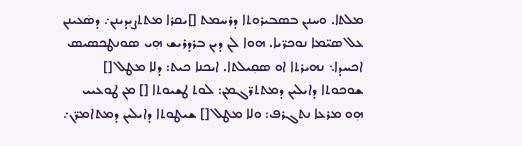ܡܠܬܐ. ܘܚܢܢ ܒܣܒܝܪܘܬܐ ܕܪܚܡܬ []ܝܩܪܐ ܡܬܬܨܝܼܕܝܢܢ܇ ܕܣܿܥܝܢܢ ܥܠ ܣܝ̈ܡܐ ܢܘܟܪ̈ܝܐ. ܗܘܐ ܠܢ ܕܝܢ ܒܪܕܪܝܫ ܗܼܝ ܣܘܢܛܟܣܝܣ ܐܟܚܕܐ܆ ܢܗܝܪܬܐ ܐܘ ܣܩܼܝܠܬܐ. ܐܝܟܢܐ ܟܝܬ: ܕܠܐ ܡܛܠ [] ܫܘܟܘܬܐ ܕܐܝܠܝܢ ܕܡܬܬܪ̈ܓܡܢ: ܠܘܬ ܛܫܝܘܬܐ [] ܡܢ ܛܘܥܝܝ ܗܼܘ ܡܪܥܐ ܢܬܓܪܦ: ܘܠܐ ܡܛܠ [] ܫܝܛܘܬܐ ܕܐܝܠܝܢ ܕܡܬܐܡܪ̈ܢ܇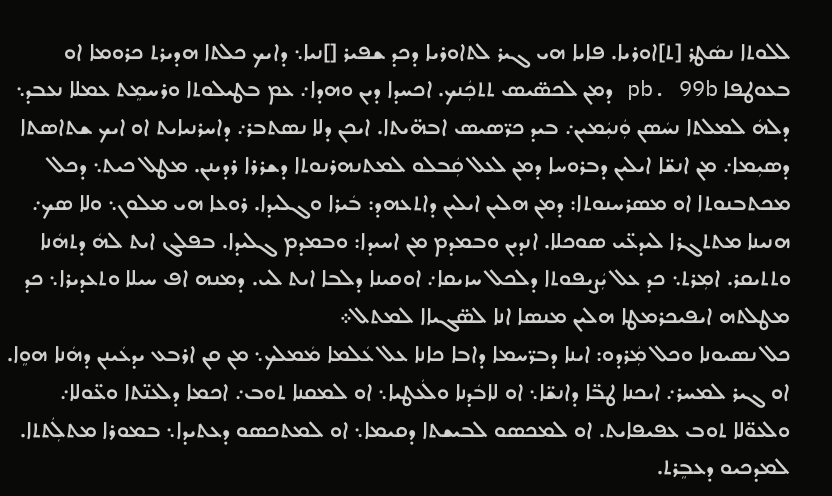ܠܠܘܬܐ ܢܣܿܛܪ [ܬ]ܐܘܪܝܐ. ܦܐܝܐ ܗܝ ܓܝܪ ܠܬܐܘܪܝܐ ܕܟܕ ܫܦܝܪ []ܢܝܐ܆ ܕܐܝܟ ܟܠܬܐ ܗܕܝܪܬ ܟܪܘܡܐ ܐܘ ܒܥܘܛܦܐ pb. 99b ܕܡܢ ܠܟܣ̈ܝܣ ܬܬܟܲܢܟ. ܐܟܚܕܐ ܕܝܢ ܘܗܕܐ܇ ܥܡ ܒܛܝܠܘܬܐ ܘܪܚܡܸܬ ܥܡܠܐ ܢܥܒܕ܆ ܕܠܗܿ ܠܡܠܬܐ ܢܚܿܣܢ ܘܲܢܝܲܡܝܢ܇ ܒܝܕ ܟܪ̈ܣܝܣ ܐܒܗ̈ܝܬܐ. ܐܝܟܢ ܕܠܐ ܢܣܬܒܪ܇ ܕܐܚܪܢܝܐܝܬ ܐܘ ܐܝܟ ܫܬܐܣܬܐ ܕܣܝܼܡܐ܇ ܡܢ ܐܢܫ̈ܐ ܐܝܠܝܢ ܕܒܪܘܚܐ ܕܡܢ ܠܥܠ ܩܲܒܠܘ ܠܡܬܢܗܪܢܘܬܐ ܕܫܪܪܐ ܪܕܝܢܢ. ܡܛܠ ܟܝܬ܆ ܕܟܠ ܡܟܬܒܢܘܬܐ ܐܘ ܡܣܪܚܢܘܬܐ: ܕܡܢ ܗܠܝܢ ܐܝܠܝܢ ܕܐܬܥܗܕ: ܒܿܝܪܐ ܘܓܠܝܕܐ. ܪܘܥܐ ܗܝ ܡܠܘܢ܆ ܘܠܐ ܣܟ܇ ܗܢܝܢܐ ܡܬܬܓܪܐ ܠܝܕܥ̈ܝ ܣܘܟܠܐ. ܐܢܕܝܢ ܘܒܡܕܡ ܡܢ ܐܚܝܕܐ: ܘܒܡܕܡ ܓܠܝܕܐ. ܒܦܠܓ ܐܝܬ ܠܗܿ ܕܬܗܿܢܐ ܘܬܬܝܩܪ. ܐܡܼܪܬ܆ ܟܕ ܥܠ ܝܲܨܝܦܘܬܐ ܕܠܟܠ ܚܙܝܩܐ܇ ܐܘܩܝܢܐ ܕܠܒܐ ܐܝܬ ܠܝ. ܕܡܢܗ ܐܦ ܚܝܠܐ ܘܬܥܕܝܪܐ܆ ܟܕ ܡܛܠܬܗ ܐܝܦܝܟܪܡܛܐ ܗܠܝܢ ܡܢܣܐ ܐܢܐ ܠܣ̈ܓܝܐܐ ܠܡܬܠ܀
ܟܠ ܢܣܝܘܢܐ ܘܟܠ ܡܲܪܕܘ: ܐܝܢܐ ܕܒܪ̈ܚܡܐ ܕܐܒܐ ܟܐܢܐ ܥܠ ܥܿܠܡܐ ܡܿܡܠܟ܆ ܡܢ ܩܢ ܐܪܒܥ ܝܕܥܿܝܢܢ ܕܗܿܢܐ ܗܘܸܐ. ܐܘ ܓܝܪ ܠܡܚܪ܇ ܐܝܟܢܐ ܛܒ̈ܐ ܕܐܢܫ̈ܐ܆ ܐܘ ܠܐܒܿܕܢܐ ܘܠܿܥܛܝܐ܆ ܐܘ ܠܡܩܢܐ ܬܘܒ܇ ܐܟܡܐ ܕܠܥܢ̈ܬܐ ܘܥ̈ܘܠܐ܇ ܘܠܥܘ̈ܠܐ ܬܘܒ ܥܦܝܦܐܝܬ. ܐܘ ܠܡܟܣܘ ܠܒܝܫܬܐ ܕܩܝܡܐ܆ ܐܘ ܠܡܬܟܣܘ ܕܥܬܝܕܐ܆ ܒܡܘܪܐ ܡܬܠܲܬܬܐ. ܠܡܕܟܝܘ ܕܥܒܸܪܬ.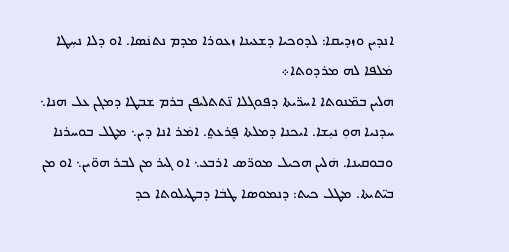ܐܢܕܝܢ ܘܙܕܝܩܐ: ܠܕܘܟܝܐ ܕܫܥܝܢܐ ܙܥܘܪܐ ܡܕܡ ܢܬܢܿܣܐ. ܐܘ ܕܠܐ ܢܚܼܛܐ ܡܿܠܦܐ ܠܗ ܡܪܕܘܬܐ܀
ܗܠܝܢ ܒܡ̈ܢܘܬܐ ܐܚܪ̈ܝܬܐ ܕܦܘܓܠܐ ܢ̈ܬܬܠܝܦܢ ܒܪܡ ܫܒܛܐ ܕܡܓܢ ܥܠ ܗܢܐ܆ ܚܕܢܝܐ ܗܘܼ ܢܝܼܫܐ. ܐܝܟܢܐ ܕܡܠܬܐ ܦܸܪܥܬ݀. ܐܡܿܪ ܐܢܐ ܕܝܢ܆ ܡܛܠ ܒܘܚܪܢܐ ܘܒܘܩܝܢܐ. ܗܿܠܝܢ ܗܟܝܠ ܡܘܪ̈ܣ ܐܪܒܥ܆ ܐܘ ܓܝܪ ܡܢ ܠܒܪ ܗܘ̈ܝܢ܆ ܐܘ ܡܢ ܒܝ̈ܬܝܬܐ. ܡܛܠ ܟܝܬ: ܕܢܡܘܣܐ ܛܒܿܐ ܕܒܛܝܠܘܬܐ ܟܕ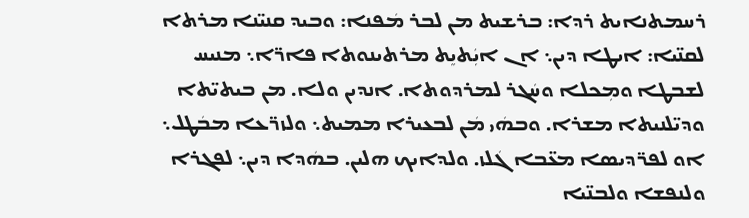ܪܚܡܬܢܐܝܬ ܪܕܐ: ܒܪܫܝܬ ܡܢ ܠܒܪ ܡܿܦܢܐ: ܘܒܝܕ ܩܢܝ̈ܢܐ ܡܪܬܐ ܠܩܢ̈ܝܐ: ܐܝܛܐ ܕܝܢ܆ ܐܢ ܐܝܲܬܝܸܬ ܡܪܬܝܢܘܬܐ ܦܐܪ̈ܐ܆ ܡܢܝܚ ܠܫܒܛܐ ܘܡܼܟܠܐ ܘܚܿܓܪ ܠܡܪܕܘܬܐ. ܐܢܕܝܢ ܘܠܐ. ܡܢ ܒܝܬܝ̈ܬܐ ܘܕܝ̈ܠܢܝܬܐ ܡܫܪܐ. ܘܒܗܿܝ ܡܿܢ ܠܒܥܝܪܐ ܡܡܝܬ܆ ܘܠܙܪ̈ܥܐ ܡܒܿܛܠ܆ ܐܘ ܠܦܪ̈ܕܝܣܐ ܡܥ̈ܒܐ ܓܿܠܙ. ܘܠܕܐܝܟ ܗܠܝܢ. ܒܗܿܕܐ ܕܝܢ܆ ܠܦܓܪܐ ܘܠܢܦܫܐ ܘܠܒܢ̈ܝܐ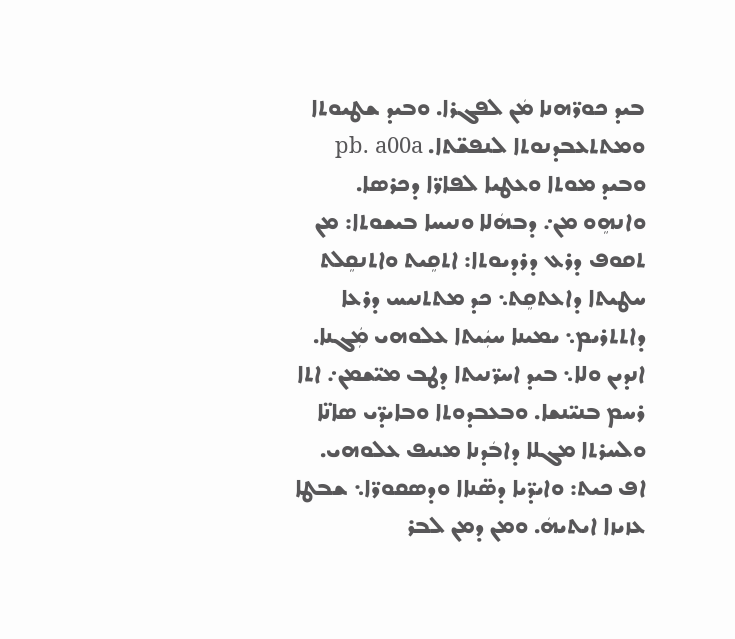ܒܝܕ ܟܘܪ̈ܗܢܐ ܡܿܢ ܠܦܓܪܐ. ܘܒܝܕ ܫܛܝܘܬܐ ܘܡܬܬܥܒܕܢܘܬܐ ܠܢܦܫ̈ܬܐ. pb. a00a ܘܒܝܕ ܡܘܬܐ ܘܥܛܝܐ ܠܦܐܪ̈ܐ ܕܟܪܣܐ. ܘܐܢܗܸܘ ܡܢ܇ ܕܒܗܿܠܐ ܘܢܝܚܐ ܒܝܫܘܬܐ: ܡܢ ܬܩܘܦ ܕܪܥ ܕܪܕܝܘܬܐ: ܐܬܩܸܝܬ ܘܐܬܢܩܸܠܬ ܚܛܝܬܐ ܕܐܥܬܩܸܬ܆ ܟܕ ܡܬܬܢܝܚ ܕܪܥܐ ܕܐܬܬܪܝܡ܆ ܝܡܝܢܐ ܚܝܲܝܬܐ ܥܠܘܗܝ ܡܲܓܢܐ. ܐܢܕܝܢ ܘܠܐ܆ ܒܝܕ ܐܚܪ̈ܢܝܬܐ ܕܛܒ ܡܝ̈ܫܡܢ܇ ܐܬܐ ܪܚܡ ܒܢܝ̈ܢܫܐ. ܘܒܥܒܕܘܬܐ ܘܒܐܝܕ̈ܝ ܣܐܢ̈ܐ ܘܠܚܪܬܐ ܡܓܠܐ ܕܐܒܿܕܢܐ ܡܢܝܦ ܥܠܘܗܝ. ܐܦ ܟܝܬ: ܘܐܝܕ̈ܝܐ ܕܣ̈ܢܐܐ ܘܕܣܩܘܪ̈ܐ܆ ܫܒܛܐ ܥܙܝܙܐ ܐܝܬܝܗܿ. ܘܡܢ ܕܡܢ ܠܒܪ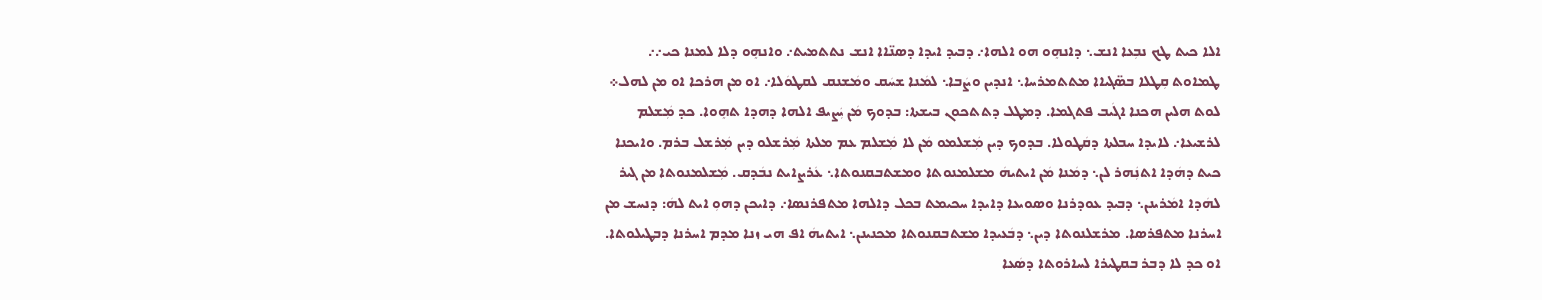ܐܠܐ ܟܝܬ ܛܟ ܢܒܼܥܐ ܐܢܫ܆ ܕܐܢܗܸܘ ܗܘ ܐܠܗܐ܇ ܕܒܝܕ ܐܝܕܐ ܕܣܢ̈ܐܐ ܐܢܫ ܢܬܬܡܝܬ܇ ܘܐܢܗܸܘ ܕܠܐ ܠܡܢܐ ܟܝ܇܇ ܛܡܐܘܬ ܩܼܛܠܐ ܒܣ̈ܓܝܐܐ ܡܬܬܡܪܚܐ܆ ܐܢܕܝܢ ܘܨܿܒܐ܆ ܠܡܿܢܐ ܫܚܿܩ ܘܡܿܫܢܩ ܠܩܛܘܿܠܐ܇ ܐܘ ܡܢ ܗܪܟܐ ܐܘ ܡܢ ܠܗܠ܀
ܠܘܬ ܗܠܝܢ ܗܟܢܐ ܐܓܿܝܒ ܦܬܓܡܐ. ܕܡܛܠ ܕܬܬܟܘܢ ܒܝܫܬܐ: ܒܕܘܟ ܡܿܢ ܝܲܨܝܦ ܐܠܗܐ ܕܗܕܐ ܬܗܸܘܐ. ܟܕ ܡܲܫܠܡ ܠܪܫܝܥܐ܇ ܠܐܝܕܐ ܚܒܠܬܐ ܕܩܿܛܘܠܐ. ܒܕܘܟ ܕܝܢ ܡܲܫܠܡܘ ܡܿܢ ܠܐ ܡܲܫܠܡ ܥܡ ܡܠܬܐ ܡܲܪܫܠܘ ܕܝܢ ܡܲܪܫܠ ܒܪܡ. ܘܐܝܟܢܐ ܟܝܬ ܕܗܿܕܐ ܐܬܢܲܗܪ ܠܢ܆ ܕܡܿܢܐ ܡܿܢ ܐܝܬܝܗܿ ܡܫܠܡܢܘܬܐ ܘܡܫܬܒܩܢܘܬܐ܆ ܥܿܪܨܐܝܬ ܢܒܿܕܩ. ܡܲܫܠܡܢܘܬܐ ܡܢ ܓܝܪ ܠܗܿܕܐ ܐܡܿܪܝܢܢ܆ ܕܒܝܕ ܥܘܕܪܢܐ ܘܣܘܝܥܐ ܕܐܝܕܐ ܚܟܝܡܬ ܒܟܠ ܕܐܠܗܐ ܡܬܦܪܢܣܐ܇ ܕܐܝܟܢ ܕܗܘܼ ܐܝܬ ܠܗܿ: ܕܢܚܫ ܡܢ ܐܚܪܢܐ ܡܬܦܪܣܐ. ܡܪܫܠܢܘܬܐ ܕܝܢ܆ ܕܒܿܥܝܕܐ ܡܫܬܒܩܢܘܬܐ ܡܟܢܝܢܢ܆ ܐܝܬܝܗܿ ܐܦ ܗܝ ܙܢܐ ܡܕܡ ܐܚܪܢܐ ܕܒܛܝܠܘܬܐ. ܐܘ ܟܕ ܠܐ ܕܒܪ ܒܩܛܝܪܐ ܠܚܐܪܘܬܐ ܕܣܿܥܐ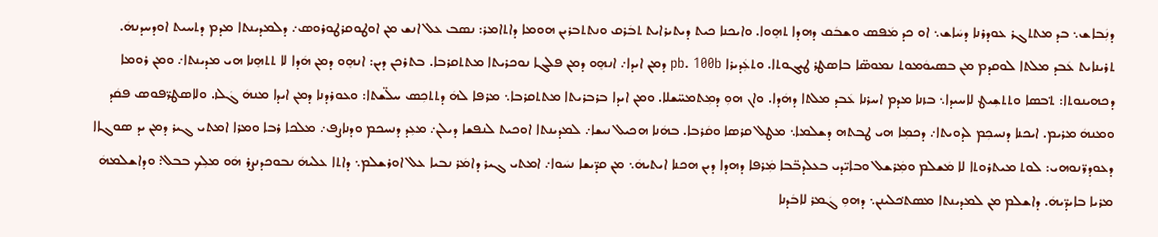ܕܢܲܒܐܫ܆ ܒܕ ܡܬܬܓܪ ܥܘܕܪܢܐ ܕܚܿܐܫ܆ ܐܘ ܟܕ ܡܿܦܣ ܘܫܒܿܩ ܕܗܕܐ ܬܗܸܘܐ. ܘܐܝܟܢܐ ܟܝܬ ܕܝܬܝܪܐܝܬ ܬܒܿܪܩ ܘܢܬܬܒܪܝܢ ܗܘܡܐ ܕܐܬܐܡܪ: ܢܣܒ ܥܠ ܐܢܫ ܡܢ ܐܘܛܘܩܪܛܘܪܘܣ܇ ܕܠܡܕܝܢܬܐ ܡܕܡ ܕܬܚܝܬ ܐܘܕܚܕܢܗܿ. ܬܪܝܢܐܝܬ ܥܿܒܕ ܡܠܬܐ ܠܘܩܕܡ ܡܢ ܒܣܝܘܿܡܘܬ ܢܡܘܣ̈ܐ ܒܐܣܛܪ ܛܝܓܘܬܐ. ܘܬܥܲܕܝܪܐ pb. 100b ܕܡܢ ܐܝܕܐ܇ ܐܢܗܸܘ ܕܡܢ ܦܠܓܐ ܢܘܟܪܝܬܐ ܡܬܬܩܪܒܐ. ܒܬܪܟܢ ܕܝܢ: ܐܢܗܸܘ ܕܡܢ ܗܿܕܐ ܠܐ ܬܬܗܸܢܐ ܗܝ ܡܕܝܢܬܐ܇ ܘܡܢ ܪܘܡܐ ܕܟܗܝܢܘܬܐ: ܬ݀ܒܣܐ ܘܬܬܫܼܝܛ ܠܐܚܝܕܐ܆ ܒܙܢܐ ܡܕܡ ܐܚܪܢܐ ܥܿܒܕ ܡܠܬܐ ܕܗܿܕܐ. ܘܐܢ ܗܘܼ ܕܡܼܬܡܚ̈ܫܠܐ. ܘܡܢ ܐܝܕܐ ܒܪܒܪܝܬܐ ܡܬܬܩܪܒܐ܆ ܡܪܦܐ ܠܗܿ ܕܬܬܟܼܣ ܚܠ̈ܫܬܐ: ܘܥܘܪܕܢܐ ܕܡܢ ܐܝܕܐ ܡܢܗܿ ܓܿܠܙ. ܘܠܐܣܛܪ̈ܦܘܣ ܦܩܿܕ ܘܡܢܗܿ ܡܪܝܡ. ܐܝܟܢܐ ܕܢܚܟܼܡ ܠܕܘܝܬܐ܇ ܕܟܡܼܐ ܗܝ ܛܒܬܗ ܕܫܠܡܐ܆ ܡܛܠ ܩܪܣܐ ܘܩܿܪܒܐ. ܒܗܿܢܐ ܗܟܝܠ ܢܝܫܐ܇ ܠܡܕܝܢܬܐ ܐܘܟܝܬ ܠܢܦܫܐ ܕܝܠܢ܇ ܡܥܼܕ ܕܢܚܟܡ ܘܕܢܐܨܦ܇ ܡܠܟܐ ܪܒܐ ܘܡܪܐ ܐܡܬܝ ܓܝܪ ܕܡܢ ܝܕ ܣܘܓܐܐ ܕܥܘܕܪ̈ܢܘܗܝ: ܠܘܬ ܡܝܬܪܘܬܐ ܠܐ ܡܿܫܠܡ ܘܡܲܪܫܠ ܘܒܐܝ̈ܕܝ ܒܥܠܕܒ̈ܒܐ ܡܲܪܦܐ ܕܗܕܐ ܕܝܢ ܗܟܢܐ ܐܝܬܝܗܿ܆ ܡܢ ܩܕ̈ܝܫܐ ܢܚܿܘܐ܇ ܐܡܬܝ ܓܝܪ ܕܐܡܿܪ ܢܒܝܐ ܥܠ ܐܘܪܫܠܡ܆ ܕܐܬܐ ܥܠܝܗܿ ܢܒܘܟܕܢܨܪ ܗܿܘ ܡܠܼܟ ܒܒܠ: ܘܕܐܫܠܡܗܿ ܡܪܝܐ ܒܐܝܕ̈ܝܗܿ. ܕܐܫܠܡ ܡܢ ܠܡܕܝܢܬܐ ܡܣܬ݀ܟܠܝܢܢ܆ ܕܗܘܼ ܓܿܡܪ ܠܐܒܿܕܢܐ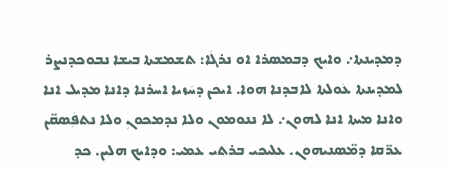ܕܡܕܝܢܬܐ܇ ܘܐܝܟ ܕܒܡܣܪܐ ܐܘ ܢܪܓܿܐ: ܬܫܡܫܬܐ ܒܝܫܐ ܢܒܘܟܕܢܨܪ ܠܡܕܝܢܬܐ ܥܿܘܠܬܐ ܠܐܒܕܢܐ ܗܘܐ. ܐܝܟܢ ܕܚܿܙܝܐ ܐܚܪܢܐ ܕܐܢܐ ܡܕܝܠ ܐܢܐ ܘܐܢܐ ܡܝܬܐ ܐܢܐ ܠܗܘܢ܇ ܠܐ ܢܢܘܡܘܢ ܘܠܐ ܢܕܡܟܘܢܼ ܘܠܐ ܢܬܦܲܣܩ̈ܢ ܥܪ̈ܩܐ ܕܡ̈ܣܢܝܗܘܢ. ܥܠܝܟܝ ܒܪܬܝ ܥܡܝ: ܘܕܐܝܟ ܗܠܝܢ. ܟܕ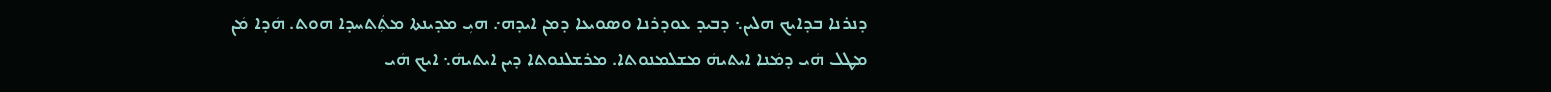ܕܢܪܢܐ ܒܕܐܝܟ ܗܠܝܢ܆ ܕܒܝܕ ܥܘܕܪܢܐ ܘܣܘܝܥܐ ܕܡܢ ܐܝܕܗ܇ ܗܝܼ ܡܕܝܢܬܐ ܡܬܲܬܚܕܐ ܗܘܬ. ܗܿܕܐ ܡܿܢ ܡܛܠ ܗܿܝ ܕܡܿܢܐ ܐܝܬܝܗܿ ܡܫܠܡܢܘܬܐ. ܡܪܫܠܢܘܬܐ ܕܝܢ ܐܝܬܝܗܿ܆ ܐܝܟ ܗܿܝ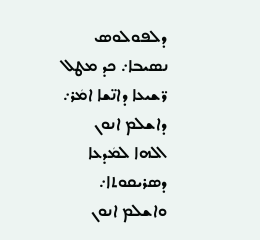ܕܠܦܘܠܘܣ ܢܣܝܒܐ܇ ܟܕ ܡܛܠ ܪ̈ܫܝܥܐ ܕܐܢ̈ܫܐ ܐܡܿܪ܇ ܕܐܫܠܡ ܐܢܘܢ ܐܠܗܐ ܠܡܿܕܥܐ ܕܣܪܝܩܘܬܐ܇ ܘܐܫܠܡ ܐܢܘܢ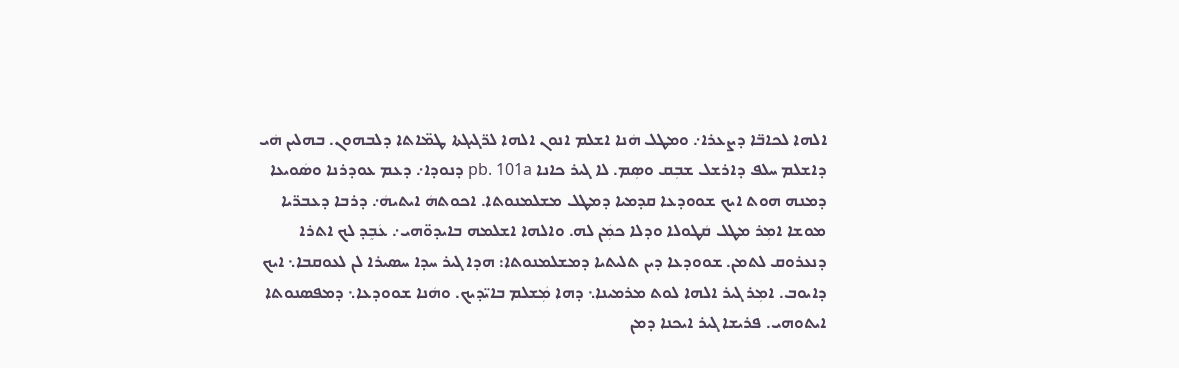ܐܠܗܐ ܠܟܐܒ̈ܐ ܕܨܥܪܐ܇ ܘܡܛܠ ܗܿܢܐ ܐܫܠܡ ܐܢܘܢ ܐܠܗܐ ܠܪ̈ܓܝܓܬܐ ܛܡ̈ܐܬܐ ܕܠܒܗܘܢ. ܒܗܠܝܢ ܗܿܝ ܕܐܫܠܡ ܚܠܦ ܕܐܪܫܠ ܫܒܼܩ ܘܣܼܡ. ܠܐ ܓܝܪ ܟܐܢܐ pb. 101a ܕܢܘܕܐ܇ ܕܥܡ ܥܘܕܪܢܐ ܘܣܿܘܝܥܐ ܕܡܢܗ ܗܘܬ ܐܝܟ ܫܘܘܕܥܐ ܩܕܡܝܐ ܕܡܛܠ ܡܫܠܡܢܘܬܐ. ܐܟܘܬܗܿ ܐܝܬܝܗܿ܇ ܕܪܒܐ ܕܥܒܪ̈ܝܐ ܡܘܫܐ ܐܡܼܪ ܡܛܠ ܩܿܛܘܠܐ ܘܕܠܐ ܟܡܲܢ ܠܗ. ܘܐܠܗܐ ܐܫܠܡܗ ܒܐܝܕܘ̈ܗܝ܇ ܥܿܒܸܕ ܠܟ ܐܬܪܐ ܕܢܥܪܘܩ ܠܬܡܢ. ܫܘܘܕܥܐ ܕܝܢ ܬܠܝܬܝܐ ܕܡܫܠܡܢܘܬܐ: ܗܕܐ ܓܝܪ ܚܕܐ ܚܣܝܪܐ ܠܢ ܠܥܘܩܒܐ܆ ܐܝܟ ܕܐܝܘܒ. ܐܡܼܪ ܓܝܪ ܐܠܗܐ ܠܘܬ ܡܪܡܝܢܐ܆ ܕܗܐ ܡܲܫܠܡ ܒܐܝ̈ܕܝܟ. ܘܗܿܢܐ ܫܘܘܕܥܐ܆ ܕܡܦܣܢܘܬܐ ܐܝܬܘܗܝ. ܦܪܝܫܐ ܓܝܪ ܐܝܟܢܐ ܕܡܢ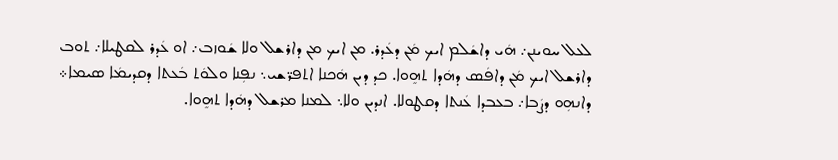ܠܥܠ ܚܘܝܢܢ܇ ܗܿܝ ܕܐܫܿܠܡ ܐܝܟ ܡܿܢ ܕܥܿܕܪ. ܡܢ ܐܝܟ ܡܢ ܕܐܪܫܠ ܘܠܐ ܫܿܘܙܒ܇ ܐܘ ܥܿܕܪ ܠܩܛܝܠܐ܇ ܬܘܒ ܕܐܪܫܠ ܐܝܟ ܡܿܢ ܕܐܦܿܣ ܕܗܿܕܐ ܬܗܸܘܐ. ܟܕ ܕܝܢ ܗܿܟܢܐ ܐܬܦܪ̈ܫܝ܆ ܢܦܼܢܐ ܘܠܘܿܬ ܒܿܥܬܐ ܕܩܕܝܡܿܐ ܣܝܡܐ܀
ܕܐܢܗܼܘ ܕܨܿܒܐ܇ ܒܥܒܕܐ ܥܿܢܬܐ ܕܩܛܘܠܐ. ܐܢܕܝܢ ܘܠܐ܆ ܠܡܢܐ ܡܪܫܠ ܕܗܿܕܐ ܬܗܸܘܐ.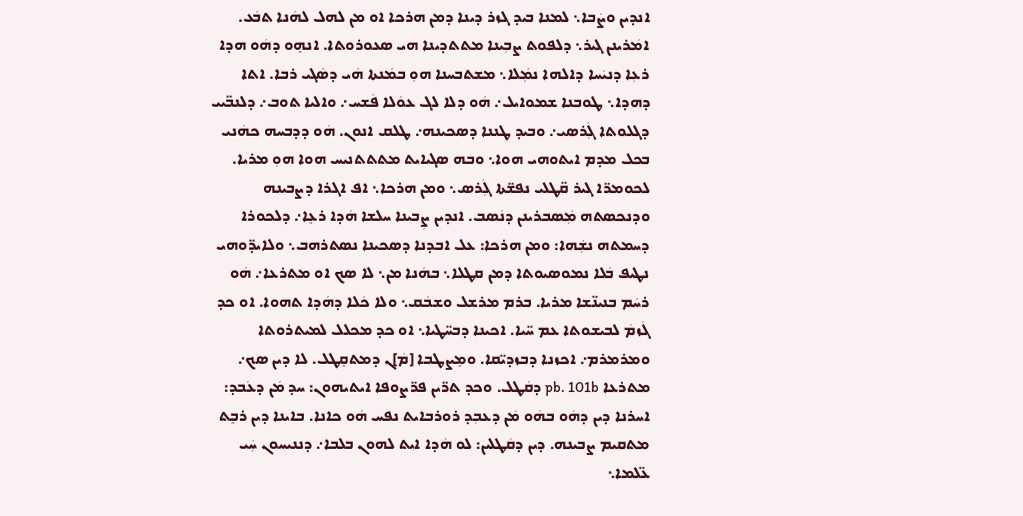ܐܢܕܝܢ ܘܨܿܒܐ܆ ܠܡܢܐ ܒܝܕ ܓܙܪ ܕܝܢܐ ܕܡܢ ܗܪܟܐ ܐܘ ܡܢ ܠܗܠ ܠܗܿܢܐ ܬܒܿܥ. ܐܡܿܪܝܢܢ ܓܝܪ܆ ܕܠܦܘܬ ܨܒܼܝܢܐ ܡܬܬܕܝܢܐ ܗܝ ܣܥܘܪܘܬܐ. ܐܢܗܸܘ ܕܗܿܘ ܗܕܐ ܪܥܼܐ ܕܢܝܿܚܐ ܕܐܠܗܐ ܢܡܲܠܐ܆ ܡܫܬܒܚܢܐ ܗܘܼ ܒܡܿܢܬܐ ܗܿܝ ܕܣܿܓܝ ܪܒܐ. ܐܬܐ ܕܗܕܐ܆ ܛܘܒܢܐ ܫܡܘܐܝܠ܇ ܗܿܘ ܕܠܐ ܠܓ ܥܘܿܠܐ ܦܿܫܚ܇ ܘܐܠܝܐ ܬܘܒ܇ ܕܠܢܒ̈ܝܝ ܕܓܠܘܬܐ ܓܲܪܣܝ܇ ܘܒܝܕ ܛܢܢܐ ܕܣܟܝܢܗ܇ ܛܠܩ ܐܢܘܢ. ܗܿܘ ܕܕܒܚܗ ܟܗܿܢܝ ܒܟܠ ܡܕܡ ܐܝܬܘܗܝ ܗܘܐ܆ ܘܒܗ ܣܓܝܐܝܬ ܡܬܬܬܢܝܚ ܗܘܐ ܗܘܼ ܡܪܝܐ. ܠܟܘܡܪ̈ܐ ܓܝܪ ܩ̈ܛܠܝ ܢܦܫ̈ܬܐ ܓܲܪܣ܆ ܘܡܢ ܗܪܟܐ܆ ܐܦ ܐܓܪܐ ܕܨܒܝܢܗ ܘܕܢܟܣܬܗ ܡܲܣܒܪܝܢܢ ܕܢܿܣܒ. ܐܢܕܝܢ ܨܼܒܝܢܐ ܚܠܫܐ ܗܿܕܐ ܪܥܸܐ܇ ܕܠܟܘܪܐ ܕܚܡܬܗ ܢܫܲܗܐ: ܘܡܢ ܗܪܟܐ: ܥܠ ܐܒܕܢܐ ܕܣܟܝܢܐ ܢܣܬܪܗܒ܆ ܘܠܐܝܕ̈ܘܗܝ ܢܛܝܦ ܒܿܠܐ ܢܡܘܣܝܘܬܐ ܕܡܢ ܩܛܠܐ܆ ܒܗܿܢܐ ܡܢ܆ ܠܐ ܣܟ ܐܘ ܡܬܪܥܐ܇ ܗܿܘ ܪܚܿܡ ܒܢܝܢ̈ܫܐ ܡܪܝܐ. ܒܪܡ ܡܪܫܠ ܘܫܒܿܩ܆ ܘܠܐ ܟܿܠܐ ܕܗܿܕܐ ܬܗܘܐ. ܐܘ ܟܕ ܓܿܙܡܿ ܠܒܝܫܘܬܐ ܥܡ ܚ̈ܝܐ. ܐܟܝܢܐ ܕܒܚ̈ܛܝܐ܆ ܐܘ ܟܕ ܡܟܠܠ ܠܡܝܬܪܘܬܐ ܘܡܪܡܪܡ܇ ܐܟܙܢܐ ܕܒܙܕܝ̈ܩܐ. ܘܡܸܨܛܒܐ [ܡܿ]ܢ ܕܡܬܩܸܛܠ. ܠܐ ܕܝܢ ܣܟ܇ ܡܬܪܥܐ pb. 101b ܕܩܿܛܠ. ܘܟܕ ܬܪ̈ܝܢ ܦܪ̈ܨܘܦܐ ܐܝܬܝܗܘܢ: ܚܕ ܡܿܢ ܕܥܿܒܕ: ܐܚܪܢܐ ܕܝܢ ܕܗܿܘ ܒܗܿܘ ܡܿܢ ܕܥܒܼܕ ܪܘܪܒܐܝܬ ܢܦܚ ܗܿܘ ܟܐܢܐ. ܒܐܝܢܐ ܕܝܢ ܪܒܸܬ ܡܬܩܝܡ ܨܒܝܢܗ. ܕܝܢ ܕܩܿܛܠܝܢ: ܠܘ ܗܿܕܐ ܐܝܬ ܠܗܘܢ ܒܠܒܐ܇ ܕܢܢܝܚܘܢ ܚܲܝ ܥ̈ܠܡܐ܆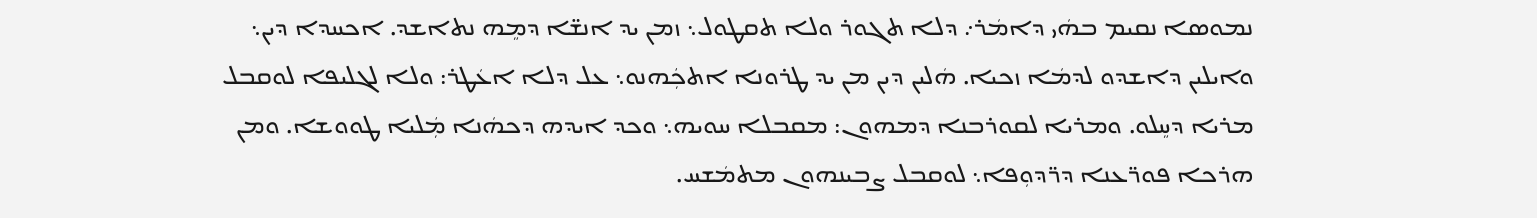ܢܡܘܣܐ ܢܩܝܡ ܒܗܿܝ ܕܐܡܿܪ܇ ܕܠܐ ܬܓܘܪ ܘܠܐ ܬܩܛܘܠ܆ ܙܡܢ ܝܕ ܐܢܫ̈ܐ ܕܡܸܗ ܢܬܐܫܕ. ܐܟܚܕܐ ܕܝܢ܆ ܘܐܝܠܝܢ ܕܐܫܕܘ ܠܕܡܿܐ ܙܟܝܐ. ܗܿܠܝܢ ܕܝܢ ܡܢ ܝܕ ܛܪܘܢܐ ܐܬܟܲܗܢܘ܆ ܥܠ ܕܠܐ ܐܥܿܛܪ: ܘܠܐ ܠܓܠܝܦܐ ܠܘܩܒܠ ܡܪܝܐ ܕܚܸܠܘ. ܘܡܪܝܐ ܠܩܘܪܒܢܐ ܕܡܗܘܢ: ܡܩܒܠܐ ܚܘܝܗ܆ ܘܟܕ ܐܝܕܗ ܕܟܗܿܢܐ ܡܲܠܝܐ ܛܘܘܫܐ. ܘܡܢ ܗܪܟܐ ܦܘܪ̈ܥܢܐ ܕܪ̈ܕܘܼܦܐ܆ ܠܘܩܒܠ ܨܒܝܢܗܘܢ ܡܬܡܿܫܚ.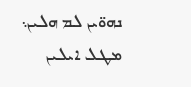ܢܗܘ̈ܝܢ ܠܡ ܗܠܝܢ܆ ܡܛܠ ܐܝܠܝܢ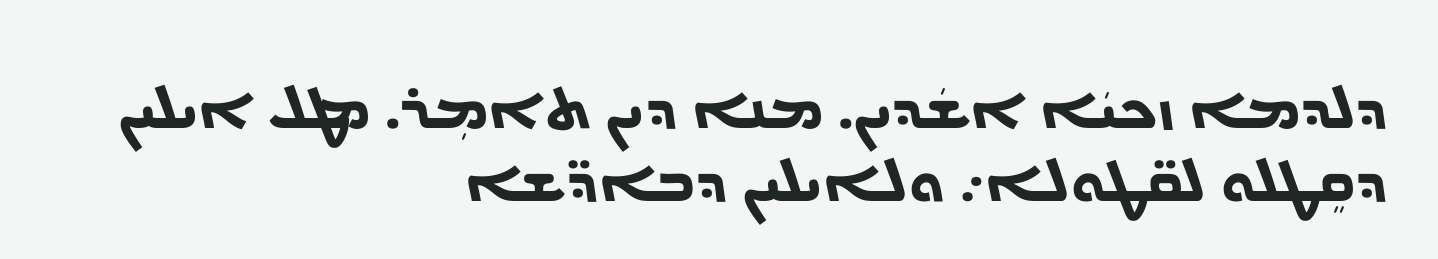ܕܠܕܡܐ ܙܟܝܿܐ ܐܫܿܕܝܢ. ܡܢܐ ܕܝܢ ܬܐܡܼܪ. ܡܛܠ ܐܝܠܝܢ ܕܩܸܛܠܘ ܠܩ̈ܛܘܠܐ܇ ܘܠܐܝܠܝܢ ܕܒܐܕ̈ܫܐ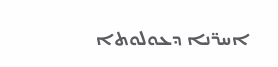ܐܚܪ̈ܢܐ ܕܥܘܠܘܬܐ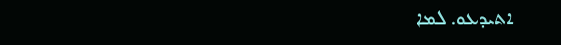ܐܬܝܕܥܘ. ܠܡܐ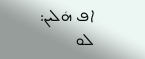ܐܦ ܗܿܠܝܢ: ܠܘ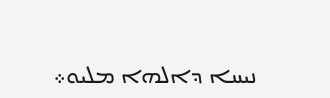ܢܝܚܐ ܕܐܠܗܐ ܡܠܝܘ܀